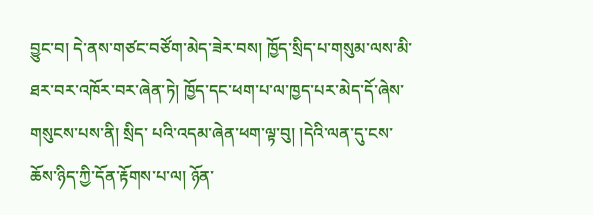བྱུང་བ། དེ་ནས་གཙང་བཙོག་མེད་ཟེར་བས། ཁྱོད་སྲིད་པ་གསུམ་ལས་མི་ཐར་བར་འཁོར་བར་ཞེན་ཏེ། ཁྱོད་དང་ཕག་པ་ལ་ཁྱད་པར་མེད་དོ་ཞེས་གསུངས་པས་ནི། སྲིད་ པའི་འདམ་ཞེན་ཕག་ལྟ་བུ། །དེའི་ལན་དུ་ངས་ཆོས་ཉིད་ཀྱི་དོན་རྟོགས་པ་ལ། ཉོན་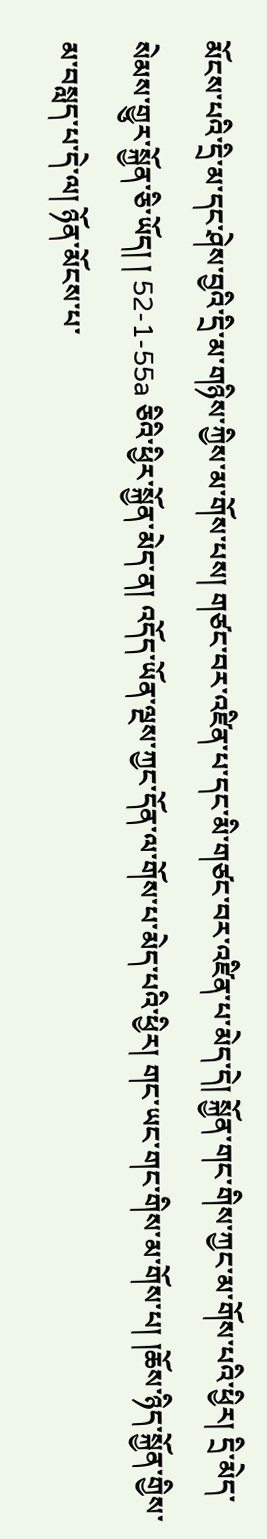མོངས་པའི་དྲི་མ་དང་ཤེས་བྱའི་དྲི་མ་གཉིས་ཀྱིས་མ་གོས་པས། གཙང་བར་འཛིན་པ་དང་མི་གཙང་བར་འཛིན་པ་མེད་དེ། སྐྱོན་གང་གིས་ཀྱང་མ་གོས་པའི་ཕྱིར། དྲི་མེད་སེམས་གྱུར་སྐྱོན་ཅི་ཡོད། ། 52-1-55a ཅིའི་ཕྱིར་སྐྱོན་མེད་ན། འདོད་ཡོན་ལྔས་ཀྱང་དོན་ལ་གོས་པ་མེད་པའི་ཕྱིར། གང་ཡང་གང་གིས་མ་གོས་པ། །ཆོས་ཉིད་སྐྱོན་གྱིས་མ་བསླད་པ་དེ་ལ། ཉོན་མོངས་པ་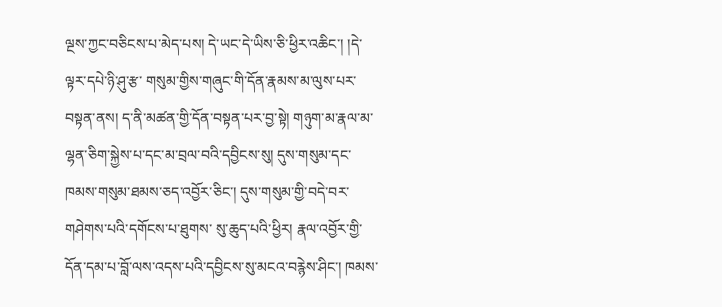ལྔས་ཀྱང་བཅིངས་པ་མེད་པས། དེ་ཡང་དེ་ཡིས་ཅི་ཕྱིར་འཆིང་། །དེ་ལྟར་དཔེ་ཉི་ཤུ་རྩ་ གསུམ་གྱིས་གཞུང་གི་དོན་རྣམས་མ་ལུས་པར་བསྟན་ནས། ད་ནི་མཚན་གྱི་དོན་བསྟན་པར་བྱ་སྟེ། གཉུག་མ་རྣལ་མ་ལྷན་ཅིག་སྐྱེས་པ་དང་མ་བྲལ་བའི་དབྱིངས་སུ། དུས་གསུམ་དང་ཁམས་གསུམ་ཐམས་ཅད་འབྱོར་ཅིང་། དུས་གསུམ་གྱི་བདེ་བར་གཤེགས་པའི་དགོངས་པ་ཐུགས་ སུ་ཆུད་པའི་ཕྱིར། རྣལ་འབྱོར་གྱི་དོན་དམ་པ་བློ་ལས་འདས་པའི་དབྱིངས་སུ་མངའ་བརྙེས་ཤིང་། ཁམས་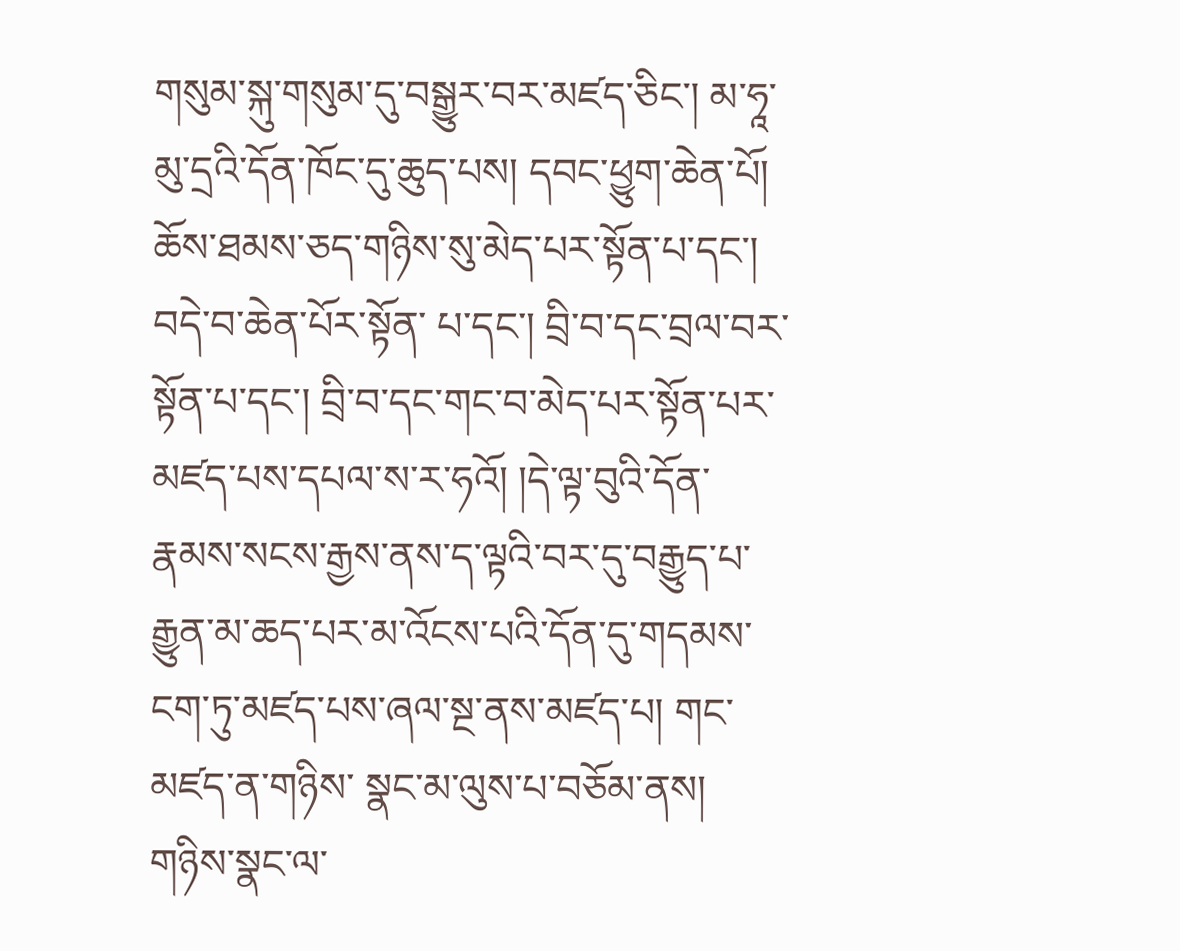གསུམ་སྐུ་གསུམ་དུ་བསྒྱུར་བར་མཛད་ཅིང་། མ་ཧཱ་མུ་དྲའི་དོན་ཁོང་དུ་ཆུད་པས། དབང་ཕྱུག་ཆེན་པོ། ཆོས་ཐམས་ཅད་གཉིས་སུ་མེད་པར་སྟོན་པ་དང་། བདེ་བ་ཆེན་པོར་སྟོན་ པ་དང་། བྲི་བ་དང་བྲལ་བར་སྟོན་པ་དང་། བྲི་བ་དང་གང་བ་མེད་པར་སྟོན་པར་མཛད་པས་དཔལ་ས་ར་ཧའོ། །དེ་ལྟ་བུའི་དོན་རྣམས་སངས་རྒྱས་ནས་ད་ལྟའི་བར་དུ་བརྒྱུད་པ་རྒྱུན་མ་ཆད་པར་མ་འོངས་པའི་དོན་དུ་གདམས་ངག་ཏུ་མཛད་པས་ཞལ་སྔ་ནས་མཛད་པ། གང་མཛད་ན་གཉིས་ སྣང་མ་ལུས་པ་བཅོམ་ནས། གཉིས་སྣང་ལ་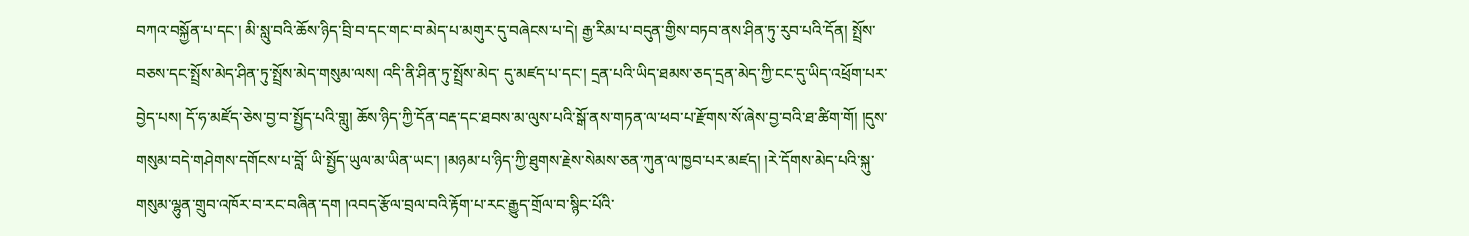བཀའ་བསྐྱོན་པ་དང་། མི་སླུ་བའི་ཆོས་ཉིད་བྲི་བ་དང་གང་བ་མེད་པ་མགུར་དུ་བཞེངས་པ་དེ། རྒྱ་རིམ་པ་བདུན་གྱིས་བཏབ་ནས་ཤིན་ཏུ་རུབ་པའི་དོན། སྤྲོས་བཅས་དང་སྤྲོས་མེད་ཤིན་ཏུ་སྤྲོས་མེད་གསུམ་ལས། འདི་ནི་ཤིན་ཏུ་སྤྲོས་མེད་ དུ་མཛད་པ་དང་། དྲན་པའི་ཡིད་ཐམས་ཅད་དྲན་མེད་ཀྱི་ངང་དུ་ཡིད་འཕྲོག་པར་བྱེད་པས། དོ་ཧ་མཛོད་ཅེས་བྱ་བ་སྤྱོད་པའི་གླུ། ཆོས་ཉིད་ཀྱི་དོན་བརྡ་དང་ཐབས་མ་ལུས་པའི་སྒོ་ནས་གཏན་ལ་ཕབ་པ་རྫོགས་སོ་ཞེས་བྱ་བའི་ཐ་ཚིག་གོ། །དུས་གསུམ་བདེ་གཤེགས་དགོངས་པ་བློ་ ཡི་སྤྱོད་ཡུལ་མ་ཡིན་ཡང་། །མཉམ་པ་ཉིད་ཀྱི་ཐུགས་རྗེས་སེམས་ཅན་ཀུན་ལ་ཁྱབ་པར་མཛད། །རེ་དོགས་མེད་པའི་སྐུ་གསུམ་ལྷུན་གྲུབ་འཁོར་བ་རང་བཞིན་དག །འབད་རྩོལ་བྲལ་བའི་རྟོག་པ་རང་རྒྱུད་གྲོལ་བ་སྙིང་པོའི་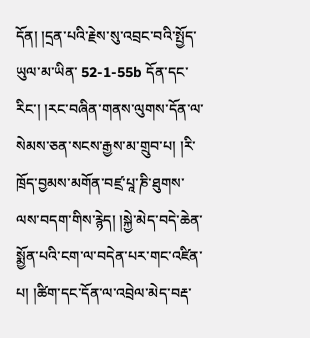དོན། །དྲན་པའི་རྗེས་སུ་འབྲང་བའི་སྤྱོད་ཡུལ་མ་ཡིན་ 52-1-55b དོན་དང་རིང་། །རང་བཞིན་གནས་ལུགས་དོན་ལ་སེམས་ཅན་སངས་རྒྱས་མ་གྲུབ་པ། །རི་ཁྲོད་བྱམས་མགོན་བཛྲ་པཱ་ཎི་ཐུགས་ལས་བདག་གིས་རྙེད། །སྐྱེ་མེད་བདེ་ཆེན་སྨྱོན་པའི་ངག་ལ་བདེན་པར་གང་འཛིན་པ། །ཚིག་དང་དོན་ལ་འབྲེལ་མེད་བརྡ་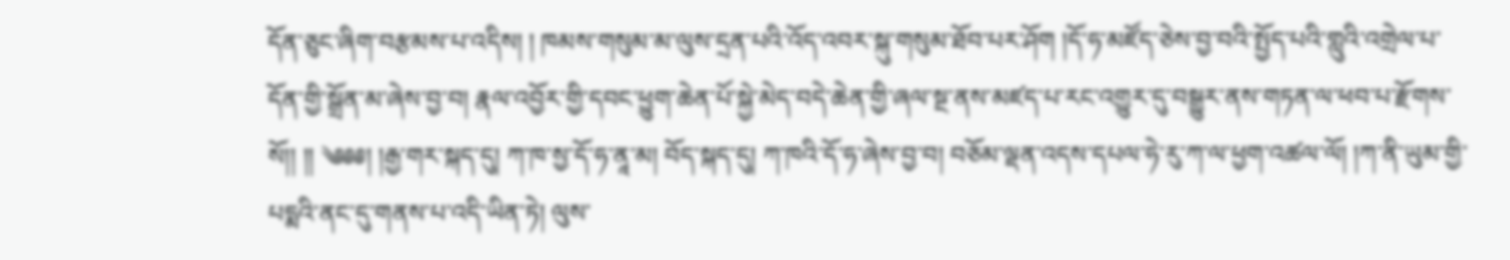དོན་ཅུང་ཞིག་བརྩམས་པ་འདིས། ། ཁམས་གསུམ་མ་ལུས་དྲན་པའི་འོད་འབར་སྐུ་གསུམ་ཐོབ་པར་ཤོག །དོ་ཧ་མཛོད་ཅེས་བྱ་བའི་སྤྱོད་པའི་གླུའི་འགྲེལ་པ་དོན་གྱི་སྒྲོན་མ་ཞེས་བྱ་བ། རྣལ་འབྱོར་གྱི་དབང་ཕྱུག་ཆེན་པོ་སྐྱེ་མེད་བདེ་ཆེན་གྱི་ཞལ་སྔ་ནས་མཛད་པ་རང་འགྱུར་དུ་བསྒྱུར་ནས་གཏན་ལ་ཕབ་པ་རྫོགས་སོ།། །། ༄༅༅། །རྒྱ་གར་སྐད་དུ། ཀ་ཁ་སྱ་དོ་ཧ་ནཱ་མ། བོད་སྐད་དུ། ཀ་ཁའི་དོ་ཧ་ཞེས་བྱ་བ། བཅོམ་ལྡན་འདས་དཔལ་ཧེ་རུ་ཀ་ལ་ཕྱག་འཚལ་ལོ། །ཀ་ནི་ཡུམ་གྱི་པདྨའི་ནང་དུ་གནས་པ་འདི་ཡིན་ཏེ། ལུས་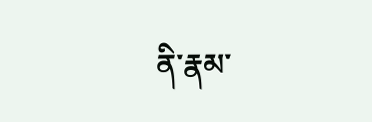ནི་རྣམ་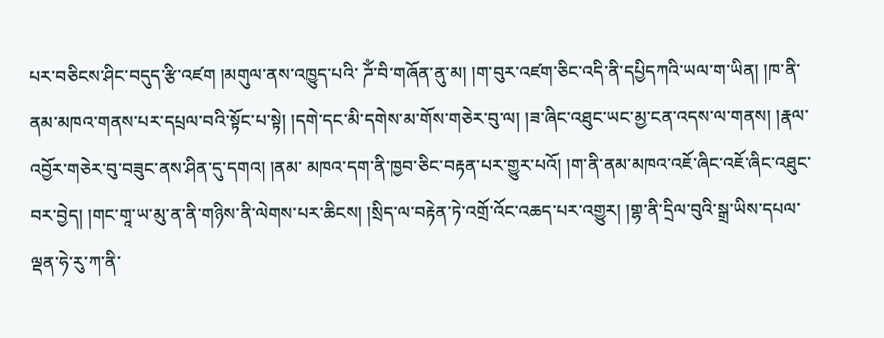པར་བཅིངས་ཤིང་བདུད་རྩི་འཛག །མགུལ་ནས་འཁྱུད་པའི་ ཌོཾ་བི་གཞོན་ནུ་མ། །ག་བུར་འཛག་ཅིང་འདི་ནི་དཔྱིདཀའི་ཡལ་ག་ཡིན། །ཁ་ནི་ནམ་མཁའ་གནས་པར་དཔྲལ་བའི་སྟོང་པ་སྟེ། །དགེ་དང་མི་དགེས་མ་གོས་གཅེར་བུ་ལ། །ཟ་ཞིང་འཐུང་ཡང་མྱ་ངན་འདས་ལ་གནས། །རྣལ་འབྱོར་གཅེར་བུ་བཟུང་ནས་ཤིན་དུ་དགའ། །ནམ་ མཁའ་དག་ནི་ཁྱབ་ཅིང་བརྟན་པར་གྱུར་པའོ། །ག་ནི་ནམ་མཁའ་འཇོ་ཞིང་འཇོ་ཞིང་འཐུང་བར་བྱེད། །གང་གཱ་ཡ་མུ་ན་ནི་གཉིས་ནི་ལེགས་པར་ཆིངས། །སྲིད་ལ་བརྟེན་ཏེ་འགྲོ་འོང་འཆད་པར་འགྱུར། །གྷ་ནི་དྲིལ་བུའི་སྒྲ་ཡིས་དཔལ་ལྡན་ཧེ་རུ་ཀ་ནི་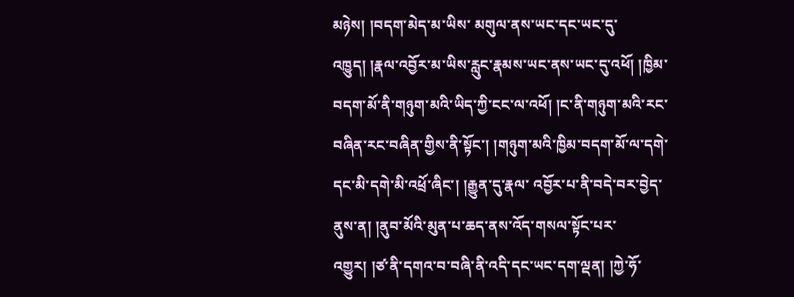མཉེས། །བདག་མེད་མ་ཡིས་ མགུལ་ནས་ཡང་དང་ཡང་དུ་འཁྱུད། །རྣལ་འབྱོར་མ་ཡིས་རླུང་རྣམས་ཡང་ནས་ཡང་དུ་འཕོ། །ཁྱིམ་བདག་མོ་ནི་གཉུག་མའི་ཡིད་ཀྱི་ངང་ལ་འཕོ། །ང་ནི་གཉུག་མའི་རང་བཞིན་རང་བཞིན་གྱིས་ནི་སྟོང་། །གཉུག་མའི་ཁྱིམ་བདག་མོ་ལ་དགེ་དང་མི་དགེ་མི་འཕྲོ་ཞིང་། །རྒྱུན་དུ་རྣལ་ འབྱོར་པ་ནི་བདེ་བར་བྱེད་ནུས་ན། །ནུབ་མོའི་མུན་པ་ཆད་ནས་འོད་གསལ་སྟོང་པར་འགྱུར། །ཙ་ནི་དགའ་བ་བཞི་ནི་འདི་དང་ཡང་དག་ལྡན། །ཀྱེ་ཧོ་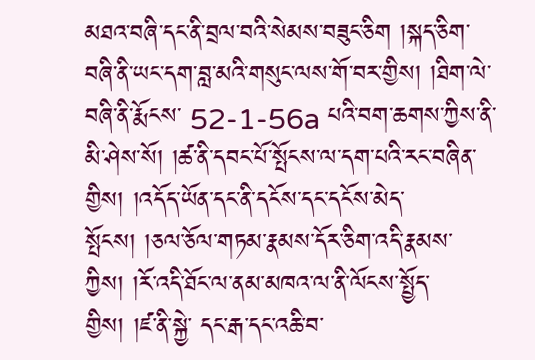མཐའ་བཞི་དང་ནི་བྲལ་བའི་སེམས་བཟུང་ཅིག །སྐད་ཅིག་བཞི་ནི་ཡང་དག་བླ་མའི་གསུང་ལས་གོ་བར་གྱིས། །ཐིག་ལེ་བཞི་ནི་རྨོངས་ 52-1-56a པའི་བག་ཆགས་ཀྱིས་ནི་མི་ཤེས་སོ། །ཚ་ནི་དབང་པོ་སྤོངས་ལ་དག་པའི་རང་བཞིན་གྱིས། །འདོད་ཡོན་དང་ནི་དངོས་དང་དངོས་མེད་སྤོངས། །ཅལ་ཅོལ་གཏམ་རྣམས་དོར་ཅིག་འདི་རྣམས་ཀྱིས། །རོ་འདི་ཐོང་ལ་ནམ་མཁའ་ལ་ནི་ལོངས་སྤྱོད་གྱིས། །ཛ་ནི་སྐྱེ་ དང་རྒ་དང་འཆི་བ་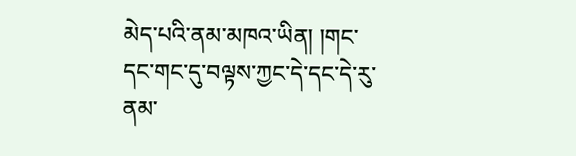མེད་པའི་ནམ་མཁའ་ཡིན། །གང་དང་གང་དུ་བལྟས་ཀྱང་དེ་དང་དེ་རུ་ནམ་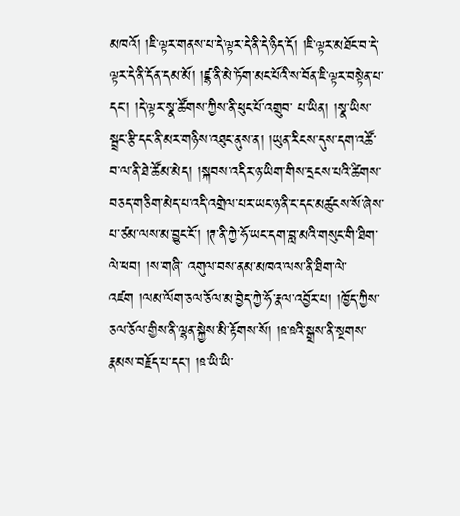མཁའོ། །ཇི་ལྟར་གནས་པ་དེ་ལྟར་དེ་ནི་དེ་ཉིད་དོ། །ཇི་ལྟར་མཐོང་བ་དེ་ལྟར་དེ་ནི་དོན་དམ་མོ། །ཛྷ་ནི་མེ་ཏོག་མང་པོའི་ས་བོན་ཇི་ལྟར་བསྟེན་པ་དང་། །དེ་ལྟར་སྣ་ཚོགས་ཀྱིས་ནི་ཕུང་པོ་འགྲུབ་ པ་ཡིན། །སྣ་ཡིས་སྦྲང་རྩི་དང་ནི་མར་གཉིས་འཐུང་ནུས་ན། །ཡུན་རིངས་དུས་དག་འཚོ་བ་ལ་ནི་ཐེ་ཚོམ་མེད། །སྐབས་འདིར་ཉ་ཡིག་གིས་དྲངས་པའི་ཚིགས་བཅད་གཅིག་མེད་པ་འདི་འགྲེལ་པར་ཡང་ཉ་ནི་ང་དང་མཚུངས་སོ་ཞེས་པ་ཙམ་ལས་མ་བྱུང་ངོ་། །ཊ་ནི་ཀྱེ་ཧོ་ཡང་དག་བླ་མའི་གསུང་གི་ཐིག་ལེ་ཕབ། །ས་གཞི་ འགུལ་བས་ནམ་མཁའ་ལས་ནི་ཐིག་ལེ་འཛག །ལམ་ལོག་ཅལ་ཅོལ་མ་བྱེད་ཀྱེ་ཧོ་རྣལ་འབྱོར་པ། །ཁྱོད་ཀྱིས་ཅལ་ཅོལ་གྱིས་ནི་ལྷན་སྐྱེས་མི་རྟོགས་སོ། །ཋ་ཋའི་སྒྲས་ནི་སྔགས་རྣམས་བརྗོད་པ་དང་། །ཋ་ཡི་ཡི་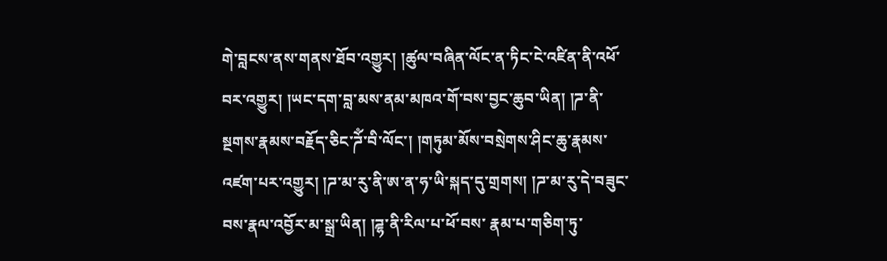གེ་བླངས་ནས་གནས་ཐོབ་འགྱུར། །ཚུལ་བཞིན་ལོང་ན་ཏིང་ངེ་འཛིན་ནི་འཕོ་ བར་འགྱུར། །ཡང་དག་བླ་མས་ནམ་མཁའ་གོ་བས་བྱང་ཆུབ་ཡིན། །ཌ་ནི་སྔགས་རྣམས་བརྗོད་ཅིང་ཌོཾ་བི་ལོང་། །གཏུམ་མོས་བསྲེགས་ཤིང་ཆུ་རྣམས་འཛག་པར་འགྱུར། །ཌ་མ་རུ་ནི་ཨ་ན་ཧ་ཡི་སྐད་དུ་གྲགས། །ཌ་མ་རུ་དེ་བཟུང་བས་རྣལ་འབྱོར་མ་སྒྲ་ཡིན། །ཌྷ་ནི་རིལ་པ་ཕོ་བས་ རྣམ་པ་གཅིག་ཏུ་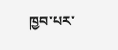ཁྱབ་པར་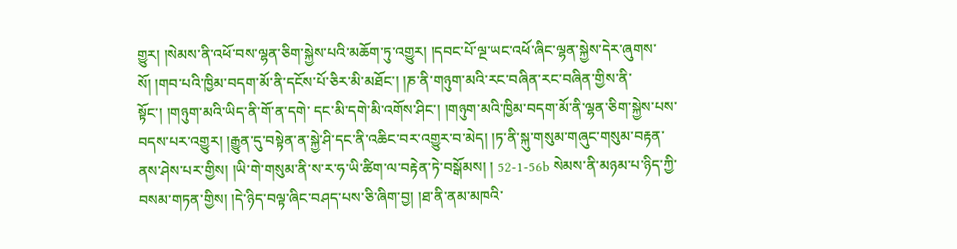གྱུར། །སེམས་ནི་འཕོ་བས་ལྷན་ཅིག་སྐྱེས་པའི་མཆོག་ཏུ་འགྱུར། །དབང་པོ་ལྔ་ཡང་འཕོ་ཞིང་ལྷན་སྐྱེས་དེར་ཞུགས་སོ། །གབ་པའི་ཁྱིམ་བདག་མོ་ནི་དངོས་པོ་ཅིར་མི་མཐོང་། །ཎ་ནི་གཉུག་མའི་རང་བཞིན་རང་བཞིན་གྱིས་ནི་སྟོང་། །གཉུག་མའི་ཡིད་ནི་གོ་ན་དགེ་ དང་མི་དགེ་མི་འགོས་ཤིང་། །གཉུག་མའི་ཁྱིམ་བདག་མོ་ནི་ལྷན་ཅིག་སྐྱེས་པས་བདས་པར་འགྱུར། །རྒྱུན་དུ་བསྟེན་ན་སྐྱེ་ཤི་དང་ནི་འཆིང་བར་འགྱུར་བ་མེད། །ཏ་ནི་སྐུ་གསུམ་གཞུང་གསུམ་བརྟན་ནས་ཤེས་པར་གྱིས། །ཡི་གེ་གསུམ་ནི་ས་ར་ཧ་ཡི་ཚིག་ལ་བརྟེན་ཏེ་བསྒོམས། ། 52-1-56b སེམས་ནི་མཉམ་པ་ཉིད་ཀྱི་བསམ་གཏན་གྱིས། །དེ་ཉིད་བལྟ་ཞིང་བཤད་པས་ཅི་ཞིག་བྱ། །ཐ་ནི་ནམ་མཁའི་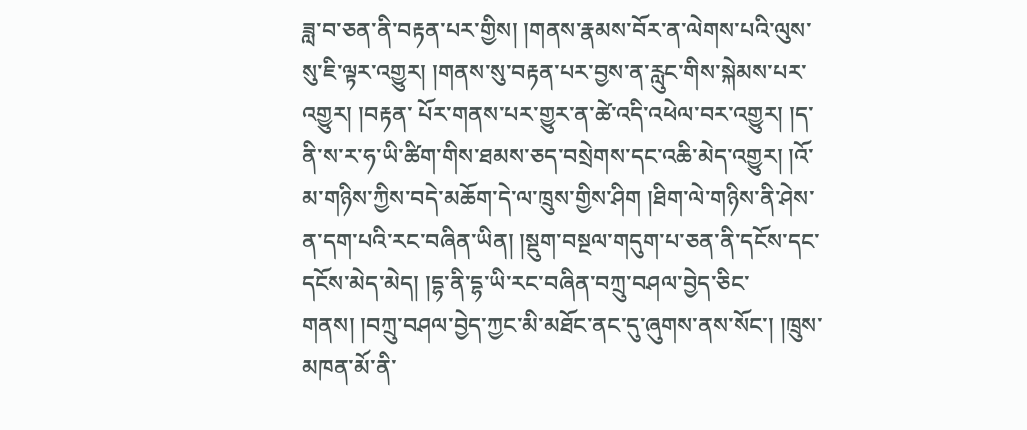ཟླ་བ་ཅན་ནི་བརྟན་པར་གྱིས། །གནས་རྣམས་བོར་ན་ལེགས་པའི་ལུས་སུ་ཇི་ལྟར་འགྱུར། །གནས་སུ་བརྟན་པར་བྱས་ན་རླུང་གིས་སྐེམས་པར་འགྱུར། །བརྟན་ པོར་གནས་པར་གྱུར་ན་ཚེ་འདི་འཕེལ་བར་འགྱུར། །ད་ནི་ས་ར་ཧ་ཡི་ཚིག་གིས་ཐམས་ཅད་བསྲེགས་དང་འཆི་མེད་འགྱུར། །འོ་མ་གཉིས་ཀྱིས་བདེ་མཆོག་དེ་ལ་ཁྲུས་གྱིས་ཤིག །ཐིག་ལེ་གཉིས་ནི་ཤེས་ན་དག་པའི་རང་བཞིན་ཡིན། །སྡུག་བསྔལ་གདུག་པ་ཅན་ནི་དངོས་དང་ དངོས་མེད་མེད། །དྷ་ནི་དྷ་ཡི་རང་བཞིན་བཀྲུ་བཤལ་བྱེད་ཅིང་གནས། །བཀྲུ་བཤལ་བྱེད་ཀྱང་མི་མཐོང་ནང་དུ་ཞུགས་ནས་སོང་། །ཁྲུས་མཁན་མོ་ནི་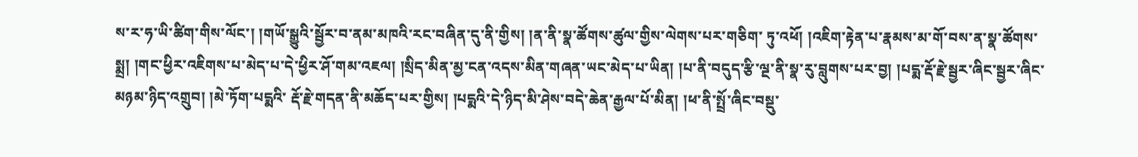ས་ར་ཧ་ཡི་ཚིག་གིས་ལོང་། །གཡོ་སྒྱུའི་སྦྱོར་བ་ནམ་མཁའི་རང་བཞིན་དུ་ནི་གྱིས། །ན་ནི་སྣ་ཚོགས་ཚུལ་གྱིས་ལེགས་པར་གཅིག་ ཏུ་འཕོ། །འཇིག་རྟེན་པ་རྣམས་མ་གོ་བས་ན་སྣ་ཚོགས་སྨྲ། །གང་ཕྱིར་འཇིགས་པ་མེད་པ་དེ་ཕྱིར་ཤོ་གམ་འཇལ། །སྲིད་མིན་མྱ་ངན་འདས་མིན་གཞན་ཡང་མེད་པ་ཡིན། །པ་ནི་བདུད་རྩི་ལྔ་ནི་སྣ་རུ་བླུགས་པར་བྱ། །པདྨ་རྡོ་རྗེ་སྦྱར་ཞིང་སྦྱར་ཞིང་མཉམ་ཉིད་འགྲུབ། །མེ་ཏོག་པདྨའི་ རྡོ་རྗེ་གདན་ནི་མཆོད་པར་གྱིས། །པདྨའི་དེ་ཉིད་མི་ཤེས་བདེ་ཆེན་རྒྱལ་པོ་མིན། །ཕ་ནི་སྤྲོ་ཞིང་བསྡུ་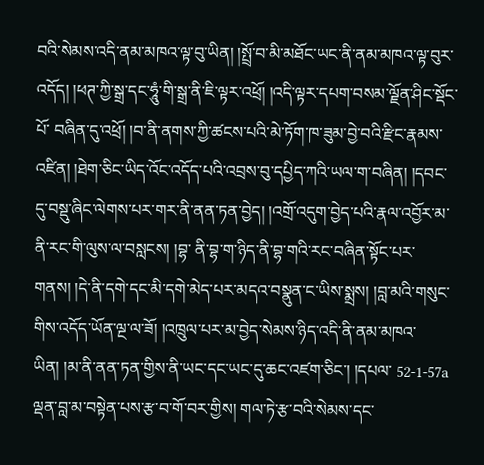བའི་སེམས་འདི་ནམ་མཁའ་ལྟ་བུ་ཡིན། །སྤྲོ་བ་མི་མཐོང་ཡང་ནི་ནམ་མཁའ་ལྟ་བུར་འདོད། །ཕཊ་ཀྱི་སྒྲ་དང་ཧཱུཾ་གི་སྒྲ་ནི་ཇི་ལྟར་འཕྲོ། །འདི་ལྟར་དཔག་བསམ་ལྗོན་ཤིང་སྡོང་པོ་ བཞིན་དུ་འཕྲོ། །བ་ནི་ནགས་ཀྱི་ཚངས་པའི་མེ་ཏོག་ཁ་ཟུམ་བྱེ་བའི་རྫིང་རྣམས་འཛིན། །ཐེག་ཅིང་ཡིད་འོང་འདོད་པའི་འབྲས་བུ་དཔྱིད་ཀའི་ཡལ་ག་བཞིན། །དབང་དུ་བསྡུ་ཞིང་ལེགས་པར་གར་ནི་ནན་ཏན་བྱེད། །འགྲོ་འདུག་བྱེད་པའི་རྣལ་འབྱོར་མ་ནི་རང་གི་ལུས་ལ་བསླངས། །བྷ་ ནི་བྷ་ག་ཉིད་ནི་བྷ་གའི་རང་བཞིན་སྟོང་པར་གནས། །དེ་ནི་དགེ་དང་མི་དགེ་མེད་པར་མདའ་བསྣུན་ང་ཡིས་སྨྲས། །བླ་མའི་གསུང་གིས་འདོད་ཡོན་ལྔ་ལ་ཟོ། །འཁྲུལ་པར་མ་བྱེད་སེམས་ཉིད་འདི་ནི་ནམ་མཁའ་ཡིན། །མ་ནི་ནན་ཏན་གྱིས་ནི་ཡང་དང་ཡང་དུ་ཆང་འཛག་ཅིང་། །དཔལ་ 52-1-57a ལྡན་བླ་མ་བསྟེན་པས་རྩ་བ་གོ་བར་གྱིས། གལ་ཏེ་རྩ་བའི་སེམས་དང་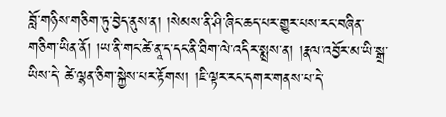བློ་གཉིས་གཅིག་ཏུ་བྱེད་ནུས་ན། །སེམས་ནི་ཤི་ཞིང་ཆད་པར་གྱུར་པས་རང་བཞིན་གཅིག་ཡིན་ནོ། །ཡ་ནི་གང་ཚེ་ནཱ་ད་དང་ནི་ཐིག་ལེ་འདིར་སྨྲས་ན། །རྣལ་འབྱོར་མ་ཡི་སྒྲ་ཡིས་དེ་ ཚེ་ལྷན་ཅིག་སྐྱེས་པར་རྟོགས། །ཇི་ལྟར་རང་དགར་གནས་པ་དེ་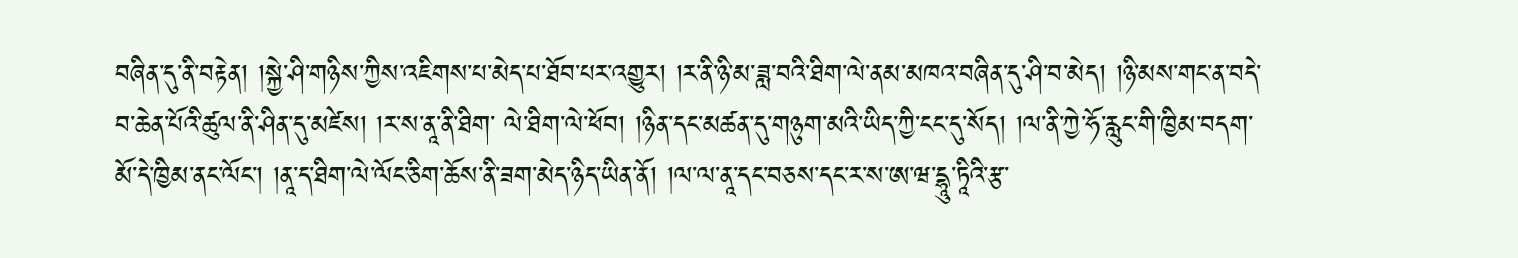བཞིན་དུ་ནི་བརྟེན། །སྐྱེ་ཤི་གཉིས་ཀྱིས་འཇིགས་པ་མེད་པ་ཐོབ་པར་འགྱུར། །ར་ནི་ཉི་མ་ཟླ་བའི་ཐིག་ལེ་ནམ་མཁའ་བཞིན་དུ་ཤི་བ་མེད། །ཉི་མས་གང་ན་བདེ་བ་ཆེན་པོའི་ཚུལ་ནི་ཤིན་དུ་མཛེས། །ར་ས་ནཱ་ནི་ཐིག་ ལེ་ཐིག་ལེ་ཕོབ། །ཉིན་དང་མཚན་དུ་གཉུག་མའི་ཡིད་ཀྱི་ངང་དུ་སོད། །ལ་ནི་ཀྱེ་ཧོ་རླུང་གི་ཁྱིམ་བདག་མོ་དེ་ཁྱིམ་ནང་ལོང་། །ནཱ་ད་ཐིག་ལེ་ལོང་ཅིག་ཆོས་ནི་ཟག་མེད་ཉིད་ཡིན་ནོ། །ལ་ལ་ནཱ་དང་བཅས་དང་ར་ས་ཨ་ཝ་དྷཱུ་ཏཱིའི་རྩ་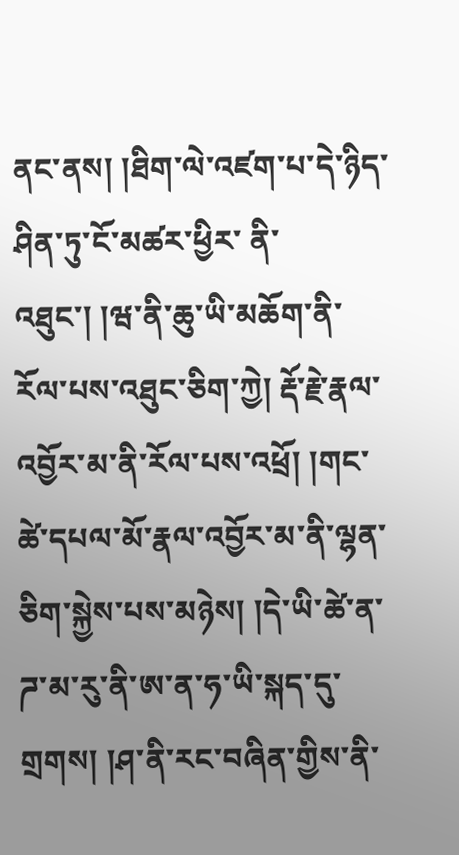ནང་ནས། །ཐིག་ལེ་འཛག་པ་དེ་ཉིད་ཤིན་ཏུ་ངོ་མཚར་ཕྱིར་ ནི་འཐུང་། །ཝ་ནི་ཆུ་ཡི་མཆོག་ནི་རོལ་པས་འཐུང་ཅིག་ཀྱེ། རྡོ་རྗེ་རྣལ་འབྱོར་མ་ནི་རོལ་པས་འཕྲོ། །གང་ཚེ་དཔལ་མོ་རྣལ་འབྱོར་མ་ནི་ལྷན་ཅིག་སྐྱེས་པས་མཉེས། །དེ་ཡི་ཚེ་ན་ཌ་མ་རུ་ནི་ཨ་ན་ཧ་ཡི་སྐད་དུ་གྲགས། །ཤ་ནི་རང་བཞིན་གྱིས་ནི་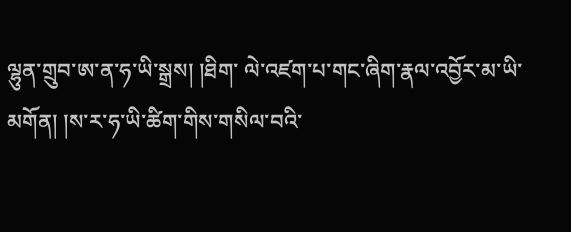ལྷུན་གྲུབ་ཨ་ན་ཧ་ཡི་སྒྲས། །ཐིག་ ལེ་འཛག་པ་གང་ཞིག་རྣལ་འབྱོར་མ་ཡི་མགོན། །ས་ར་ཧ་ཡི་ཚིག་གིས་གསིལ་བའི་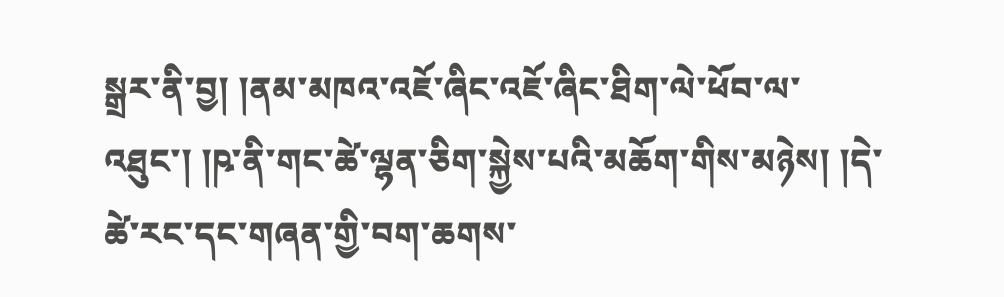སྒྲར་ནི་བྱ། །ནམ་མཁའ་འཇོ་ཞིང་འཇོ་ཞིང་ཐིག་ལེ་ཕོབ་ལ་འཐུང་། །ཥ་ནི་གང་ཚེ་ལྷན་ཅིག་སྐྱེས་པའི་མཆོག་གིས་མཉེས། །དེ་ཚེ་རང་དང་གཞན་གྱི་བག་ཆགས་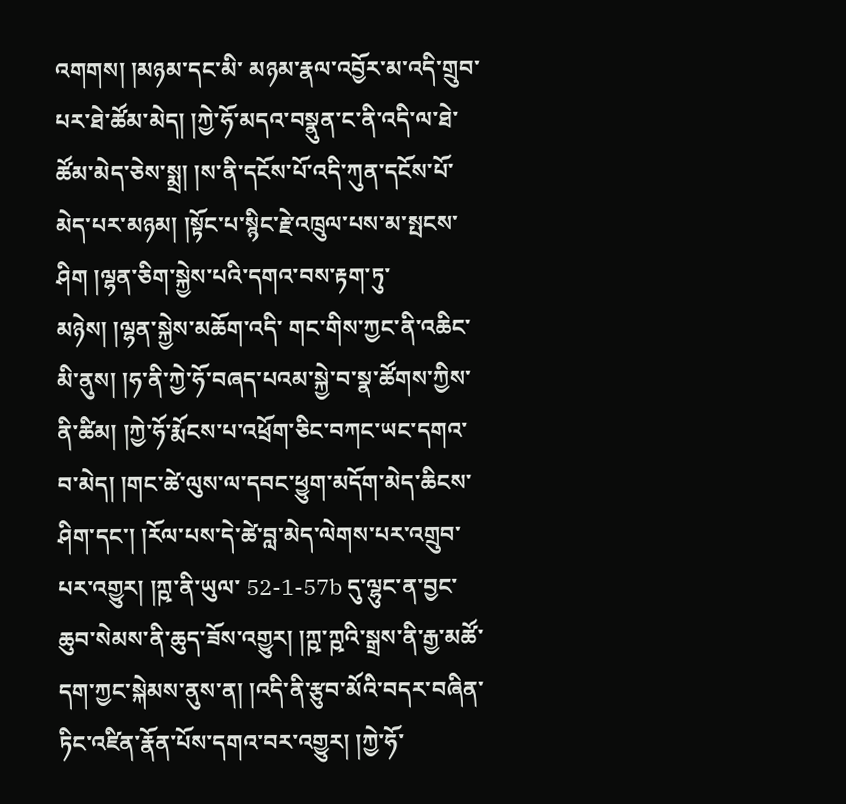འགགས། །མཉམ་དང་མི་ མཉམ་རྣལ་འབྱོར་མ་འདི་གྲུབ་པར་ཐེ་ཚོམ་མེད། །ཀྱེ་ཧོ་མདའ་བསྣུན་ང་ནི་འདི་ལ་ཐེ་ཚོམ་མེད་ཅེས་སྨྲ། །ས་ནི་དངོས་པོ་འདི་ཀུན་དངོས་པོ་མེད་པར་མཉམ། །སྟོང་པ་སྙིང་རྗེ་འཁྲུལ་པས་མ་སྤངས་ཤིག །ལྷན་ཅིག་སྐྱེས་པའི་དགའ་བས་རྟག་ཏུ་མཉེས། །ལྷན་སྐྱེས་མཆོག་འདི་ གང་གིས་ཀྱང་ནི་འཆིང་མི་ནུས། །ཧ་ནི་ཀྱེ་ཧོ་བཞད་པའམ་སྐྱེ་བ་སྣ་ཚོགས་ཀྱིས་ནི་ཚིམ། །ཀྱེ་ཧོ་རྨོངས་པ་འཕྲོག་ཅིང་བཀང་ཡང་དགའ་བ་མེད། །གང་ཚེ་ལུས་ལ་དབང་ཕྱུག་མདོག་མེད་ཆིངས་ཤིག་དང་། །རོལ་པས་དེ་ཚེ་བླ་མེད་ལེགས་པར་འགྲུབ་པར་འགྱུར། །ཀྵ་ནི་ཡུལ་ 52-1-57b དུ་ལྷུང་ན་བྱང་ཆུབ་སེམས་ནི་ཆུད་ཟོས་འགྱུར། །ཀྵ་ཀྵའི་སྒྲས་ནི་རྒྱ་མཚོ་དག་ཀྱང་སྐེམས་ནུས་ན། །འདི་ནི་རྩུབ་མོའི་བདར་བཞིན་ཏིང་འཛིན་རྣོན་པོས་དགའ་བར་འགྱུར། །ཀྱེ་ཧོ་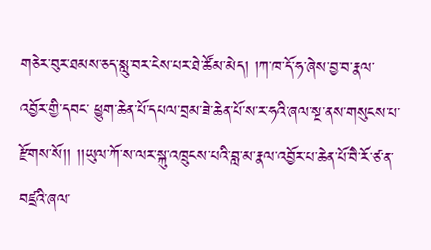གཅེར་བུར་ཐམས་ཅད་སླུ་བར་ངེས་པར་ཐེ་ཚོམ་མེད། །ཀ་ཁ་དོ་ཧ་ཞེས་བྱ་བ་རྣལ་འབྱོར་གྱི་དབང་ ཕྱུག་ཆེན་པོ་དཔལ་བྲམ་ཟེ་ཆེན་པོ་ས་ར་ཧའི་ཞལ་སྔ་ནས་གསུངས་པ་རྫོགས་སོ།། །།ཡུལ་ཀོ་ས་ལར་སྐུ་འཁྲུངས་པའི་བླ་མ་རྣལ་འབྱོར་པ་ཆེན་པོ་བཻ་རོ་ཙ་ན་བཛྲའི་ཞལ་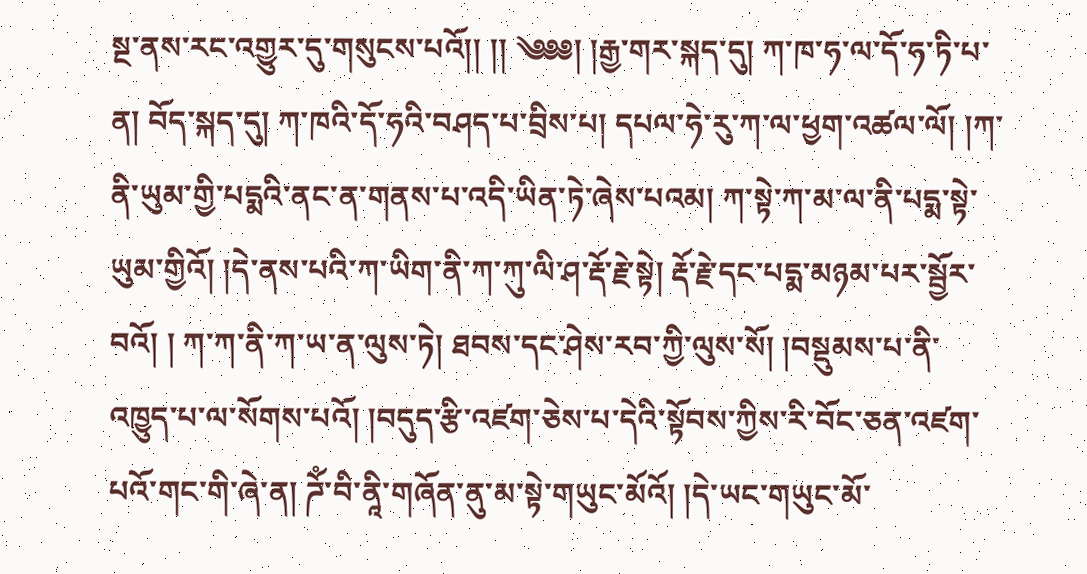སྔ་ནས་རང་འགྱུར་དུ་གསུངས་པའོ།། །། ༄༅༅། །རྒྱ་གར་སྐད་དུ། ཀ་ཁ་ཧ་ལ་དོ་ཧ་ཏི་པ་ ན། བོད་སྐད་དུ། ཀ་ཁའི་དོ་ཧའི་བཤད་པ་བྲིས་པ། དཔལ་ཧེ་རུ་ཀ་ལ་ཕྱག་འཚལ་ལོ། །ཀ་ནི་ཡུམ་གྱི་པདྨའི་ནང་ན་གནས་པ་འདི་ཡིན་ཏེ་ཞེས་པའམ། ཀ་སྟེ་ཀ་མ་ལ་ནི་པདྨ་སྟེ་ཡུམ་གྱིའོ། །དེ་ནས་པའི་ཀ་ཡིག་ནི་ཀ་ཀུ་ལི་ཤ་རྡོ་རྗེ་སྟེ། རྡོ་རྗེ་དང་པདྨ་མཉམ་པར་སྦྱོར་བའོ། ། ཀ་ཀ་ནི་ཀ་ཡ་ན་ལུས་ཏེ། ཐབས་དང་ཤེས་རབ་ཀྱི་ལུས་སོ། །བསྡུམས་པ་ནི་འཁྱུད་པ་ལ་སོགས་པའོ། །བདུད་རྩི་འཛག་ཅེས་པ་དེའི་སྟོབས་ཀྱིས་རི་བོང་ཅན་འཛག་པའོ་གང་གི་ཞེ་ན། ཌོཾ་བི་ནཱི་གཞོན་ནུ་མ་སྟེ་གཡུང་མོའོ། །དེ་ཡང་གཡུང་མོ་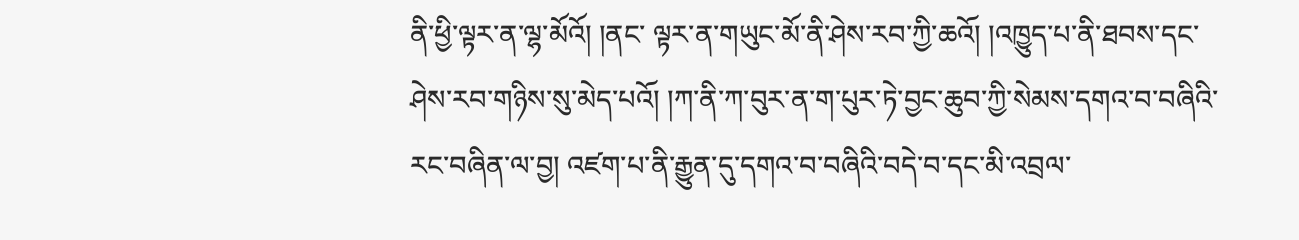ནི་ཕྱི་ལྟར་ན་ལྷ་མོའོ། །ནང་ ལྟར་ན་གཡུང་མོ་ནི་ཤེས་རབ་ཀྱི་ཆའོ། །འཁྱུད་པ་ནི་ཐབས་དང་ཤེས་རབ་གཉིས་སུ་མེད་པའོ། །ཀ་ནི་ཀ་བུར་ན་ག་པུར་ཏེ་བྱང་ཆུབ་ཀྱི་སེམས་དགའ་བ་བཞིའི་རང་བཞིན་ལ་བྱ། འཛག་པ་ནི་རྒྱུན་དུ་དགའ་བ་བཞིའི་བདེ་བ་དང་མི་འབྲལ་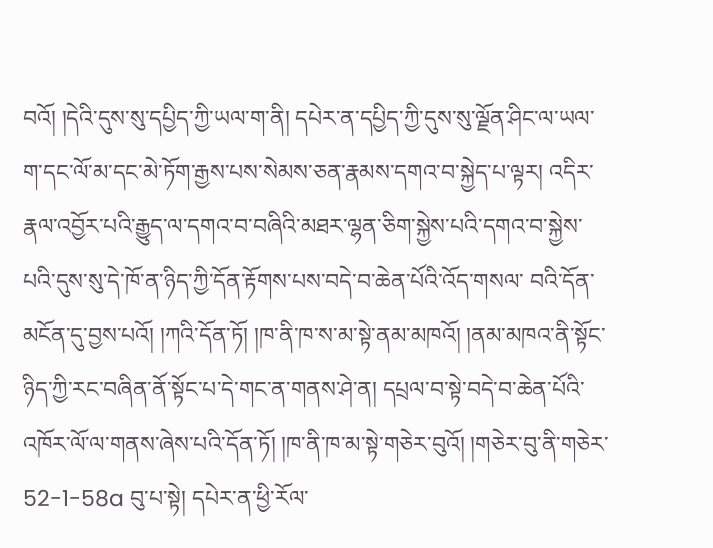བའོ། །དེའི་དུས་སུ་དཔྱིད་ཀྱི་ཡལ་ག་ནི། དཔེར་ན་དཔྱིད་ཀྱི་དུས་སུ་ལྗོན་ཤིང་ལ་ཡལ་ག་དང་ལོ་མ་དང་མེ་ཏོག་རྒྱས་པས་སེམས་ཅན་རྣམས་དགའ་བ་སྐྱེད་པ་ལྟར། འདིར་རྣལ་འབྱོར་པའི་རྒྱུད་ལ་དགའ་བ་བཞིའི་མཐར་ལྷན་ཅིག་སྐྱེས་པའི་དགའ་བ་སྐྱེས་པའི་དུས་སུ་དེ་ཁོ་ན་ཉིད་ཀྱི་དོན་རྟོགས་པས་བདེ་བ་ཆེན་པོའི་འོད་གསལ་ བའི་དོན་མངོན་དུ་བྱས་པའོ། །ཀའི་དོན་ཏོ། །ཁ་ནི་ཁ་ས་མ་སྟེ་ནམ་མཁའོ། །ནམ་མཁའ་ནི་སྟོང་ཉིད་ཀྱི་རང་བཞིན་ནོ་སྟོང་པ་དེ་གང་ན་གནས་ཤེ་ན། དཔྲལ་བ་སྟེ་བདེ་བ་ཆེན་པོའི་འཁོར་ལོ་ལ་གནས་ཞེས་པའི་དོན་ཏོ། །ཁ་ནི་ཁ་མ་སྟེ་གཅེར་བུའོ། །གཅེར་བུ་ནི་གཅེར་ 52-1-58a བུ་པ་སྟེ། དཔེར་ན་ཕྱི་རོལ་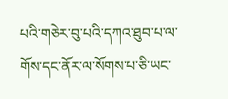པའི་གཅེར་བུ་པའི་དཀའ་ཐུབ་པ་ལ་གོས་དང་ནོར་ལ་སོགས་པ་ཅི་ཡང་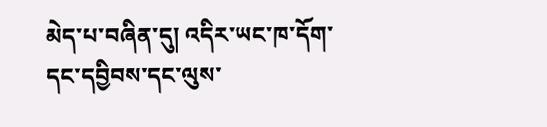མེད་པ་བཞིན་དུ། འདིར་ཡང་ཁ་དོག་དང་དབྱིབས་དང་ལུས་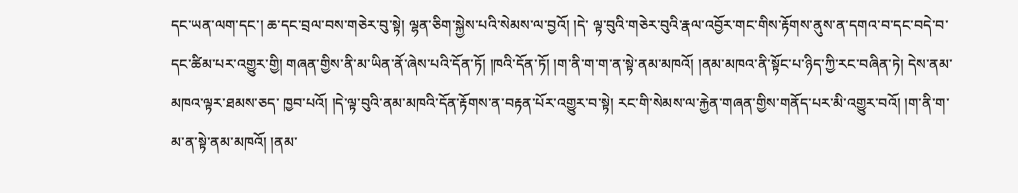དང་ཡན་ལག་དང་། ཆ་དང་བྲལ་བས་གཅེར་བུ་སྟེ། ལྷན་ཅིག་སྐྱེས་པའི་སེམས་ལ་བྱའོ། །དེ་ ལྟ་བུའི་གཅེར་བུའི་རྣལ་འབྱོར་གང་གིས་རྟོགས་ནུས་ན་དགའ་བ་དང་བདེ་བ་དང་ཚིམ་པར་འགྱུར་གྱི། གཞན་གྱིས་ནི་མ་ཡིན་ནོ་ཞེས་པའི་དོན་ཏོ། །ཁའི་དོན་ཏོ། །ག་ནི་ག་ག་ན་སྟེ་ནམ་མཁའོ། །ནམ་མཁའ་ནི་སྟོང་པ་ཉིད་ཀྱི་རང་བཞིན་ཏེ། དེས་ནམ་མཁའ་ལྟར་ཐམས་ཅད་ ཁྱབ་པའོ། །དེ་ལྟ་བུའི་ནམ་མཁའི་དོན་རྟོགས་ན་བརྟན་པོར་འགྱུར་བ་སྟེ། རང་གི་སེམས་ལ་རྐྱེན་གཞན་གྱིས་གནོད་པར་མི་འགྱུར་བའོ། །ག་ནི་ག་མ་ན་སྟེ་ནམ་མཁའོ། །ནམ་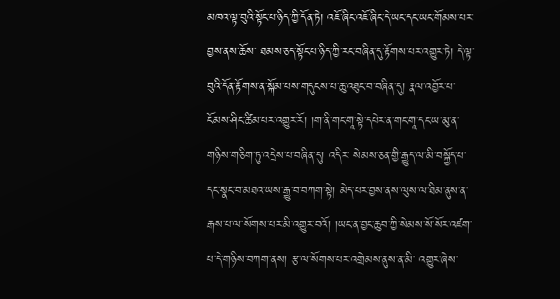མཁའ་ལྟ་བུའི་སྟོང་པ་ཉིད་ཀྱི་དོན་ཏེ། འཇོ་ཞིང་འཇོ་ཞིང་དེ་ཡང་དང་ཡང་གོམས་པར་བྱས་ནས་ཆོས་ ཐམས་ཅད་སྟོང་པ་ཉིད་ཀྱི་རང་བཞིན་དུ་རྟོགས་པར་འགྱུར་ཏེ། དེ་ལྟ་བུའི་དོན་རྟོགས་ན་སྐོམ་པས་གདུངས་པ་ཆུ་འཐུང་བ་བཞིན་དུ། རྣལ་འབྱོར་པ་ངོམས་ཤིང་ཚིམ་པར་འགྱུར་རོ། །ག་ནི་གང་གཱ་སྟེ་དཔེར་ན་གང་གཱ་དང་ཡ་མུ་ན་གཉིས་གཅིག་ཏུ་འདྲེས་པ་བཞིན་དུ། འདིར་ སེམས་ཅན་གྱི་རྒྱུད་ལ་མི་བསྐྱོད་པ་དང་སྣང་བ་མཐའ་ཡས་རྒྱུ་བ་བཀག་སྟེ། མེད་པར་བྱས་ནས་ལུས་ལ་ཐིམ་ནུས་ན་རྒས་པ་ལ་སོགས་པར་མི་འགྱུར་བའོ། །ཡང་ན་བྱང་ཆུབ་ཀྱི་སེམས་སོ་སོར་འཛག་པ་དེ་གཉིས་བཀག་ནས། རྩ་ལ་སོགས་པར་འགྲེམས་ནུས་ན་མི་ འགྱུར་ཞེས་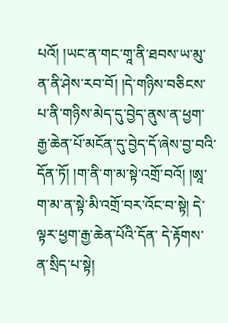པའོ། །ཡང་ན་གང་གཱ་ནི་ཐབས་ཡ་མུ་ན་ནི་ཤེས་རབ་བོ། །དེ་གཉིས་བཅིངས་པ་ནི་གཉིས་མེད་དུ་བྱེད་ནུས་ན་ཕྱག་རྒྱ་ཆེན་པོ་མངོན་དུ་བྱེད་དོ་ཞེས་བྱ་བའི་དོན་ཏོ། །ག་ནི་ག་མ་སྟེ་འགྲོ་བའོ། །ཨཱ་ག་མ་ན་སྟེ་མི་འགྲོ་བར་འོང་བ་སྟེ། དེ་ལྟར་ཕྱག་རྒྱ་ཆེན་པོའི་དོན་ དེ་རྟོགས་ན་སྲིད་པ་སྟེ།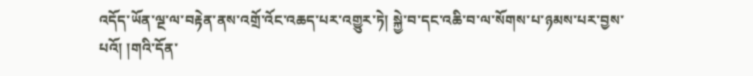འདོད་ཡོན་ལྔ་ལ་བརྟེན་ནས་འགྲོ་འོང་འཆད་པར་འགྱུར་ཏེ། སྐྱེ་བ་དང་འཆི་བ་ལ་སོགས་པ་ཉམས་པར་བྱས་པའོ། །གའི་དོན་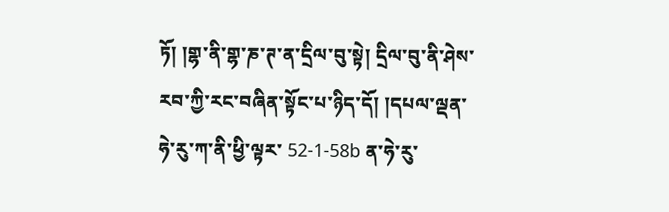ཏོ། །གྷ་ནི་གྷ་ཎ་ཊ་ན་དྲིལ་བུ་སྟེ། དྲིལ་བུ་ནི་ཤེས་རབ་ཀྱི་རང་བཞིན་སྟོང་པ་ཉིད་དོ། །དཔལ་ལྡན་ཧེ་རུ་ཀ་ནི་ཕྱི་ལྟར་ 52-1-58b ན་ཧེ་རུ་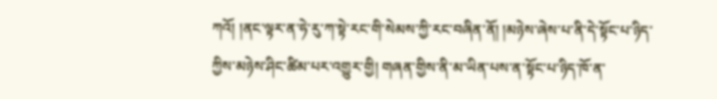ཀའོ། །ནང་ལྟར་ན་ཧེ་རུ་ཀ་སྟེ་རང་གི་སེམས་ཀྱི་རང་བཞིན་ནོ། །མཉེས་ཞེས་པ་ནི་དེ་སྟོང་པ་ཉིད་ཀྱིས་མཉེས་ཤིང་ཚིམ་པར་འགྱུར་གྱི། གཞན་གྱིས་ནི་མ་ཡིན་པས་ན་སྟོང་པ་ཉིད་ཁོ་ན་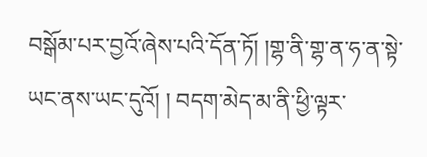བསྒོམ་པར་བྱའོ་ཞེས་པའི་དོན་ཏོ། །གྷ་ནི་གྷ་ན་ཧ་ན་སྟེ་ཡང་ནས་ཡང་དུའོ། ། བདག་མེད་མ་ནི་ཕྱི་ལྟར་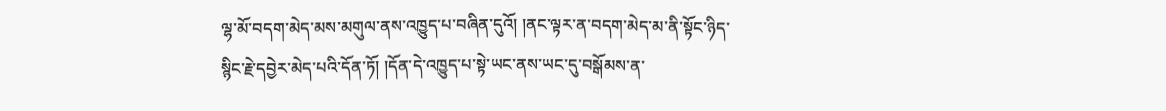ལྷ་མོ་བདག་མེད་མས་མགུལ་ནས་འཁྱུད་པ་བཞིན་དུའོ། །ནང་ལྟར་ན་བདག་མེད་མ་ནི་སྟོང་ཉིད་སྙིང་རྗེ་དབྱེར་མེད་པའི་དོན་ཏོ། །དོན་དེ་འཁྱུད་པ་སྟེ་ཡང་ནས་ཡང་དུ་བསྒོམས་ན་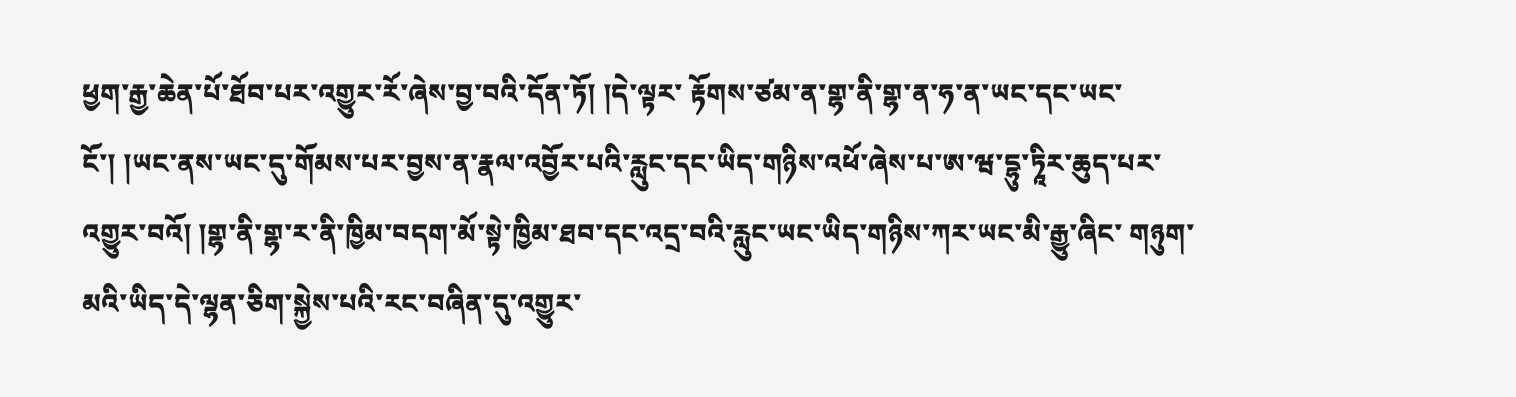ཕྱག་རྒྱ་ཆེན་པོ་ཐོབ་པར་འགྱུར་རོ་ཞེས་བྱ་བའི་དོན་ཏོ། །དེ་ལྟར་ རྟོགས་ཙམ་ན་གྷ་ནི་གྷ་ན་ཧ་ན་ཡང་དང་ཡང་ངོ་། །ཡང་ནས་ཡང་དུ་གོམས་པར་བྱས་ན་རྣལ་འབྱོར་པའི་རླུང་དང་ཡིད་གཉིས་འཕོ་ཞེས་པ་ཨ་ཝ་དྷུ་ཏཱིར་ཆུད་པར་འགྱུར་བའོ། །གྷ་ནི་གྷ་ར་ནི་ཁྱིམ་བདག་མོ་སྟེ་ཁྱིམ་ཐབ་དང་འདྲ་བའི་རླུང་ཡང་ཡིད་གཉིས་ཀར་ཡང་མི་རྒྱུ་ཞིང་ གཉུག་མའི་ཡིད་དེ་ལྷན་ཅིག་སྐྱེས་པའི་རང་བཞིན་དུ་འགྱུར་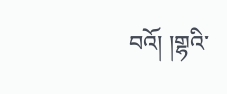བའོ། །གྷའི་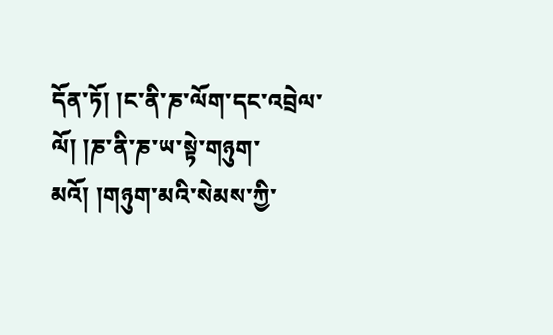དོན་ཏོ། །ང་ནི་ཎ་ལོག་དང་འབྲེལ་ལོ། །ཎ་ནི་ཎ་ཡ་སྟེ་གཉུག་མའོ། །གཉུག་མའི་སེམས་ཀྱི་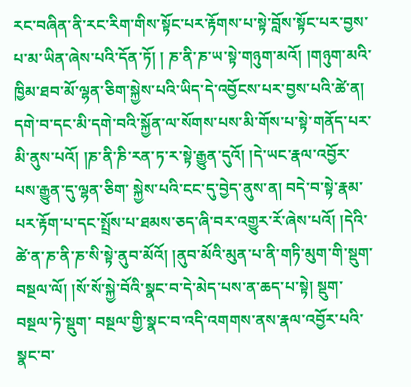རང་བཞིན་ནི་རང་རིག་གིས་སྟོང་པར་རྟོགས་པ་སྟེ་བློས་སྟོང་པར་བྱས་པ་མ་ཡིན་ཞེས་པའི་དོན་ཏོ། ། ཎ་ནི་ཎ་ཡ་སྟེ་གཉུག་མའོ། །གཉུག་མའི་ཁྱིམ་ཐབ་མོ་ལྷན་ཅིག་སྐྱེས་པའི་ཡིད་དེ་འབྱོངས་པར་བྱས་པའི་ཚེ་ན། དགེ་བ་དང་མི་དགེ་བའི་སྐྱོན་ལ་སོགས་པས་མི་གོས་པ་སྟེ་གནོད་པར་མི་ནུས་པའོ། །ཎ་ནི་ཎི་རན་ཏ་ར་སྟེ་རྒྱུན་དུའོ། །དེ་ཡང་རྣལ་འབྱོར་པས་རྒྱུན་དུ་ལྷན་ཅིག་ སྐྱེས་པའི་ངང་དུ་བྱེད་ནུས་ན། བདེ་བ་སྟེ་རྣམ་པར་རྟོག་པ་དང་སྤྲོས་པ་ཐམས་ཅད་ཞི་བར་འགྱུར་རོ་ཞེས་པའོ། །དེའི་ཚེ་ན་ཎ་ནི་ཎ་སི་སྟེ་ནུབ་མོའོ། །ནུབ་མོའི་མུན་པ་ནི་གཏི་མུག་གི་སྡུག་བསྔལ་ལོ། །སོ་སོ་སྐྱེ་བོའི་སྣང་བ་དེ་མེད་པས་ན་ཆད་པ་སྟེ། སྡུག་བསྔལ་ཏེ་སྡུག་ བསྔལ་གྱི་སྣང་བ་འདི་འགགས་ནས་རྣལ་འབྱོར་པའི་སྣང་བ་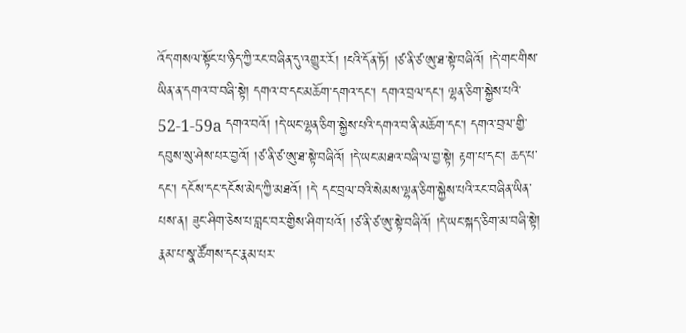འོད་གསལ་སྟོང་པ་ཉིད་ཀྱི་རང་བཞིན་དུ་འགྱུར་རོ། །ངའི་དོན་ཏོ། །ཙ་ནི་ཙ་ཨུ་ཐ་སྟེ་བཞིའོ། །དེ་གང་གིས་ཡིན་ན་དགའ་བ་བཞི་སྟེ། དགའ་བ་དང་མཆོག་དགའ་དང་། དགའ་བྲལ་དང་། ལྷན་ཅིག་སྐྱེས་པའི་ 52-1-59a དགའ་བའོ། །དེ་ཡང་ལྷན་ཅིག་སྐྱེས་པའི་དགའ་བ་ནི་མཆོག་དང་། དགའ་བྲལ་གྱི་དབུས་སུ་ཤེས་པར་བྱའོ། །ཙ་ནི་ཙ་ཨུ་ཐ་སྟེ་བཞིའོ། །དེ་ཡང་མཐའ་བཞི་ལ་བྱ་སྟེ། རྟག་པ་དང་། ཆད་པ་དང་། དངོས་དང་དངོས་མེད་ཀྱི་མཐའོ། །དེ་ དང་བྲལ་བའི་སེམས་ལྷན་ཅིག་སྐྱེས་པའི་རང་བཞིན་ཡིན་པས་ན། ཟུང་ཤིག་ཅེས་པ་བླང་བར་གྱིས་ཤིག་པའོ། །ཙ་ནི་ཙ་ཨུ་སྟེ་བཞིའོ། །དེ་ཡང་སྐད་ཅིག་མ་བཞི་སྟེ། རྣམ་པ་སྣ་ཚོགས་དང་རྣམ་པར་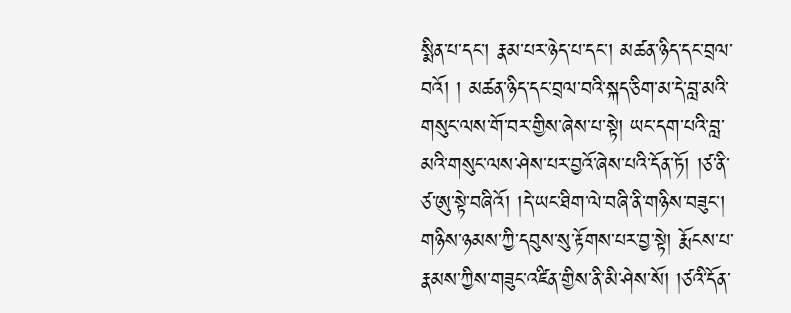སྨིན་པ་དང་། རྣམ་པར་ཉེད་པ་དང་། མཚན་ཉིད་དང་བྲལ་བའོ། ། མཚན་ཉིད་དང་བྲལ་བའི་སྐད་ཅིག་མ་དེ་བླ་མའི་གསུང་ལས་གོ་བར་གྱིས་ཞེས་པ་སྟེ། ཡང་དག་པའི་བླ་མའི་གསུང་ལས་ཤེས་པར་བྱའོ་ཞེས་པའི་དོན་ཏོ། །ཙ་ནི་ཙ་ཨུ་སྟེ་བཞིའོ། །དེ་ཡང་ཐིག་ལེ་བཞི་ནི་གཉིས་བཟུང་། གཉིས་ཉམས་ཀྱི་དབུས་སུ་རྟོགས་པར་བྱ་སྟེ། རྨོངས་པ་རྣམས་ཀྱིས་གཟུང་འཛིན་གྱིས་ནི་མི་ཤེས་སོ། །ཙའི་དོན་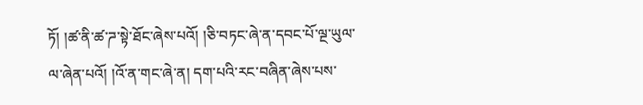ཏོ། །ཚ་ནི་ཚ་ཌ་སྟེ་ཐོང་ཞེས་པའོ། །ཅི་བཏང་ཞེ་ན་དབང་པོ་ལྔ་ཡུལ་ལ་ཞེན་པའོ། །འོ་ན་གང་ཞེ་ན། དག་པའི་རང་བཞིན་ཞེས་པས་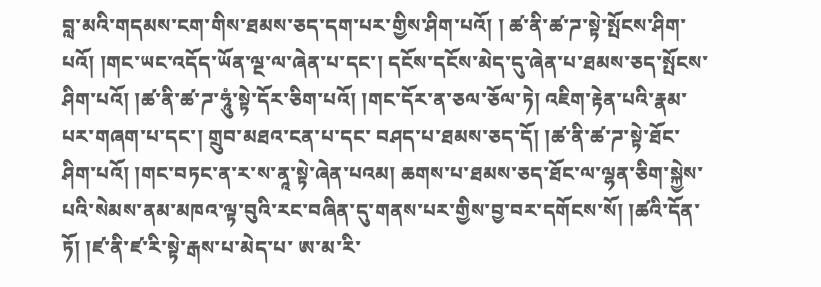བླ་མའི་གདམས་ངག་གིས་ཐམས་ཅད་དག་པར་གྱིས་ཤིག་པའོ། ། ཚ་ནི་ཚ་ཌ་སྟེ་སྤོངས་ཤིག་པའོ། །གང་ཡང་འདོད་ཡོན་ལྔ་ལ་ཞེན་པ་དང་། དངོས་དངོས་མེད་དུ་ཞེན་པ་ཐམས་ཅད་སྤོངས་ཤིག་པའོ། །ཚ་ནི་ཚ་ཌ་ཧཱུཾ་སྟེ་དོར་ཅིག་པའོ། །གང་དོར་ན་ཅལ་ཅོལ་ཏེ། འཇིག་རྟེན་པའི་རྣམ་པར་གཞག་པ་དང་། གྲུབ་མཐའ་ངན་པ་དང་ བཤད་པ་ཐམས་ཅད་དོ། །ཚ་ནི་ཚ་ཌ་སྟེ་ཐོང་ཤིག་པའོ། །གང་བཏང་ན་ར་ས་ནཱ་སྟེ་ཞེན་པའམ། ཆགས་པ་ཐམས་ཅད་ཐོང་ལ་ལྷན་ཅིག་སྐྱེས་པའི་སེམས་ནམ་མཁའ་ལྟ་བུའི་རང་བཞིན་དུ་གནས་པར་གྱིས་བྱ་བར་དགོངས་སོ། །ཚའི་དོན་ཏོ། །ཛ་ནི་ཛ་རི་སྟེ་རྒས་པ་མེད་པ་ ཨ་མ་རི་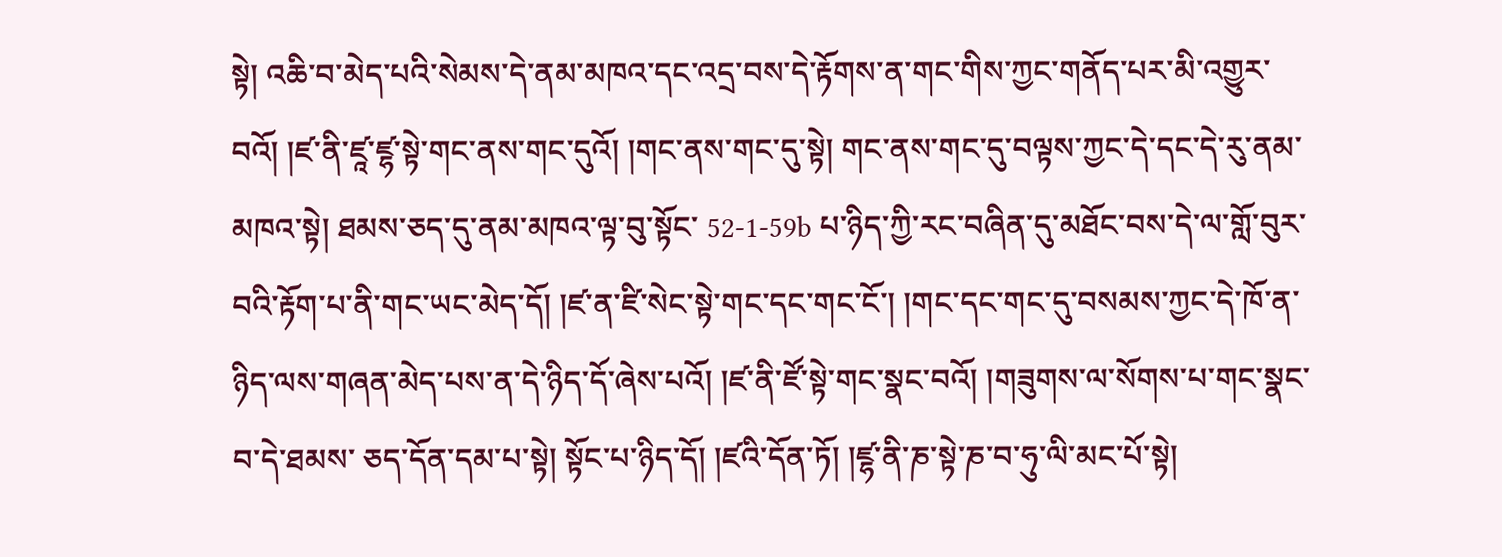སྟེ། འཆི་བ་མེད་པའི་སེམས་དེ་ནམ་མཁའ་དང་འདྲ་བས་དེ་རྟོགས་ན་གང་གིས་ཀྱང་གནོད་པར་མི་འགྱུར་བའོ། །ཛ་ནི་ཛཱ་ཛྷ་སྟེ་གང་ནས་གང་དུའོ། །གང་ནས་གང་དུ་སྟེ། གང་ནས་གང་དུ་བལྟས་ཀྱང་དེ་དང་དེ་རུ་ནམ་མཁའ་སྟེ། ཐམས་ཅད་དུ་ནམ་མཁའ་ལྟ་བུ་སྟོང་ 52-1-59b པ་ཉིད་ཀྱི་རང་བཞིན་དུ་མཐོང་བས་དེ་ལ་གློ་བུར་བའི་རྟོག་པ་ནི་གང་ཡང་མེད་དོ། །ཛ་ན་ཛི་སེང་སྟེ་གང་དང་གང་ངོ་། །གང་དང་གང་དུ་བསམས་ཀྱང་དེ་ཁོ་ན་ཉིད་ལས་གཞན་མེད་པས་ན་དེ་ཉིད་དོ་ཞེས་པའོ། །ཛ་ནི་ཛོ་སྟེ་གང་སྣང་བའོ། །གཟུགས་ལ་སོགས་པ་གང་སྣང་བ་དེ་ཐམས་ ཅད་དོན་དམ་པ་སྟེ། སྟོང་པ་ཉིད་དོ། །ཛའི་དོན་ཏོ། །ཛྷ་ནི་ཎ་སྟེ་ཎ་བ་ཧུ་ལི་མང་པོ་སྟེ།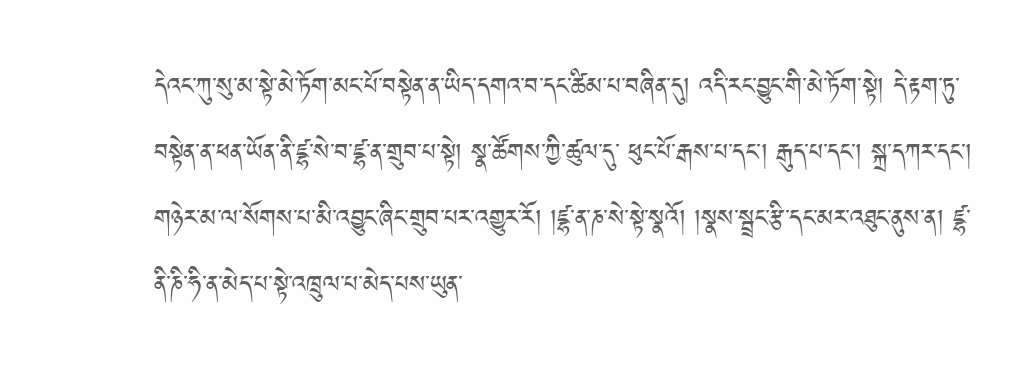དེའང་ཀུ་སུ་མ་སྟེ་མེ་ཏོག་མང་པོ་བསྟེན་ན་ཡིད་དགའ་བ་དང་ཚིམ་པ་བཞིན་དུ། འདི་རང་བྱུང་གི་མེ་ཏོག་སྟེ། དེ་རྟག་ཏུ་བསྟེན་ན་ཕན་ཡོན་ནི་ཛྷ་སེ་བ་ཛྷ་ན་གྲུབ་པ་སྟེ། སྣ་ཚོགས་ཀྱི་ཚུལ་དུ་ ཕུང་པོ་རྒས་པ་དང་། རྒུད་པ་དང་། སྐྲ་དཀར་དང་། གཉེར་མ་ལ་སོགས་པ་མི་འབྱུང་ཞིང་གྲུབ་པར་འགྱུར་རོ། །ཛྷ་ན་ཎ་སེ་སྟེ་སྣའོ། །སྣས་སྦྲང་རྩི་དང་མར་འཐུང་ནུས་ན། ཛྷ་ནི་ཎི་ཧི་ན་མེད་པ་སྟེ་འཁྲུལ་པ་མེད་པས་ཡུན་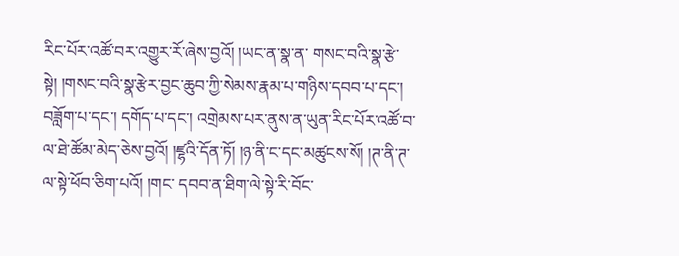རིང་པོར་འཚོ་བར་འགྱུར་རོ་ཞེས་བྱའོ། །ཡང་ན་སྣ་ན་ གསང་བའི་སྣ་རྩེ་སྟེ། །གསང་བའི་སྣ་རྩེར་བྱང་ཆུབ་ཀྱི་སེམས་རྣམ་པ་གཉིས་དབབ་པ་དང་། བཟློག་པ་དང་། དགོད་པ་དང་། འགྲེམས་པར་ནུས་ན་ཡུན་རིང་པོར་འཚོ་བ་ལ་ཐེ་ཚོམ་མེད་ཅེས་བྱའོ། །ཛྷའི་དོན་ཏོ། །ཉ་ནི་ང་དང་མཚུངས་སོ། །ཊ་ནི་ཊ་ལ་སྟེ་ཕོབ་ཅིག་པའོ། །གང་ དབབ་ན་ཐིག་ལེ་སྟེ་རི་བོང་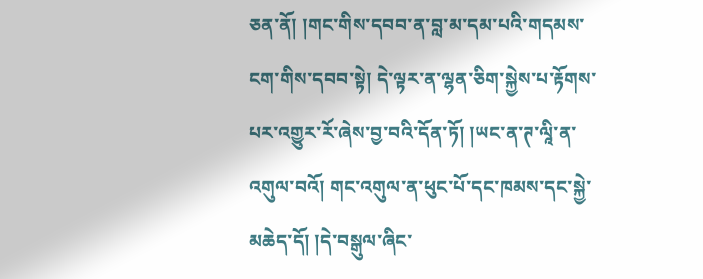ཅན་ནོ། །གང་གིས་དབབ་ན་བླ་མ་དམ་པའི་གདམས་ངག་གིས་དབབ་སྟེ། དེ་ལྟར་ན་ལྷན་ཅིག་སྐྱེས་པ་རྟོགས་པར་འགྱུར་རོ་ཞེས་བྱ་བའི་དོན་ཏོ། །ཡང་ན་ཊ་ལཱི་ན་འགུལ་བའོ། གང་འགུལ་ན་ཕུང་པོ་དང་ཁམས་དང་སྐྱེ་མཆེད་དོ། །དེ་བསྒུལ་ཞིང་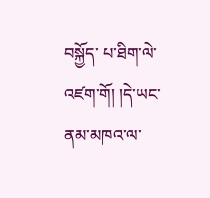བསྐྱོད་ པ་ཐིག་ལེ་འཛག་གོ། །དེ་ཡང་ནམ་མཁའ་ལ་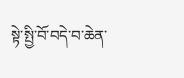སྟེ་སྤྱི་བོ་བདེ་བ་ཆེན་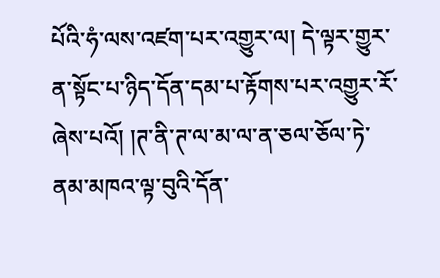པོའི་ཧཾ་ལས་འཛག་པར་འགྱུར་ལ། དེ་ལྟར་གྱུར་ན་སྟོང་པ་ཉིད་དོན་དམ་པ་རྟོགས་པར་འགྱུར་རོ་ཞེས་པའོ། །ཊ་ནི་ཊ་ལ་མ་ལ་ན་ཅལ་ཅོལ་ཏེ་ནམ་མཁའ་ལྟ་བུའི་དོན་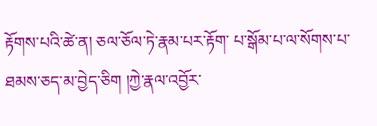རྟོགས་པའི་ཚེ་ན། ཅལ་ཅོལ་ཏེ་རྣམ་པར་རྟོག་ པ་སྒོམ་པ་ལ་སོགས་པ་ཐམས་ཅད་མ་བྱེད་ཅིག །ཀྱེ་རྣལ་འབྱོར་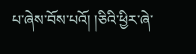པ་ཞེས་བོས་པའོ། །ཅིའི་ཕྱིར་ཞེ་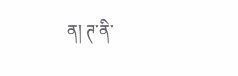ན། ཊ་ནི་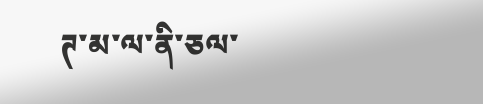ཊ་མ་ལ་ནི་ཅལ་